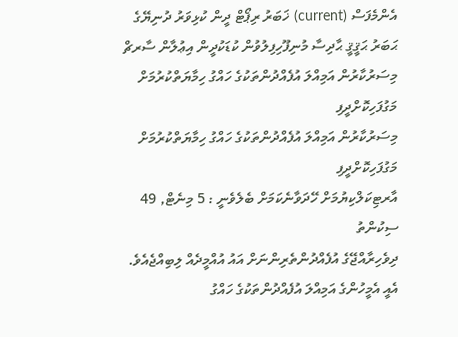އެންމެފަސް (current) ޚަބަރު ރިޕޯޓް ދީން ކުޅިވަރު ދުނިޔޭގެ ޙަބަރު ޙަޤީޤީ ޙާދިސާ މުނިފޫހިފިލުވުން ކުޑަކުދީން އިޢުލާން ސާރޗް
މިސަރުކާރުން އަމިއްލަ އުފެއްދުންތަކުގެ ހައްގު ހިމާޔަތްކުރުމަށް މަގުފަހިކޮށްދީފި
މިސަރުކާރުން އަމިއްލަ އުފެއްދުންތަކުގެ ހައްގު ހިމާޔަތްކުރުމަށް މަގުފަހިކޮށްދީފި
އާރޓިކަލްކިޔުމަށް ހޭދަވާނެކަމަށް ބެލެވެނީ : 5 މިނެޓް, 49 ސިކުންތު
ދިވެހިރާއްޖޭގެ އުފެއްދުންތެރިންނަށް އައު އުއްމީދެއް ލިބިއްޖެއެވެ. އެއީ އެމީހުންގެ އަމިއްލަ އުފެއްދުންތަކުގެ ހައްގު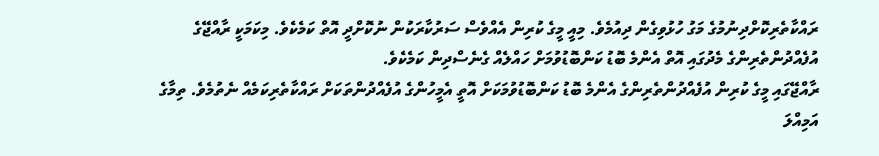ރައްކާތެރިކޮށްދިނުމުގެ މަގު ހުޅުވިގެން ދިއުމެވެ. މިއީ މީގެ ކުރިން އެއްވެސް ސަރުކާރަކުން ނުކޮށްދީ އޮތް ކަމެކެވެ. މިކަމަކީ ރާއްޖޭގެ އުފެއްދުންތެރިންގެ މެދުގައި އޮތް އެންމެ ބޮޑު ކަންބޮޑުވުމަށް ހައްލެއް ގެނެސްދިން ކަމެކެވެ.
ރާއްޖޭގައި މީގެ ކުރިން އުފެއްދުންތެރިންގެ އެންމެ ބޮޑު ކަންބޮޑުވުމަކަށް އޮތީ އެމީހުންގެ އުފެއްދުންތަކަށް ރައްކާތެރިކަމެއް ނެތުމެވެ. ތިމާގެ އަމިއްލަ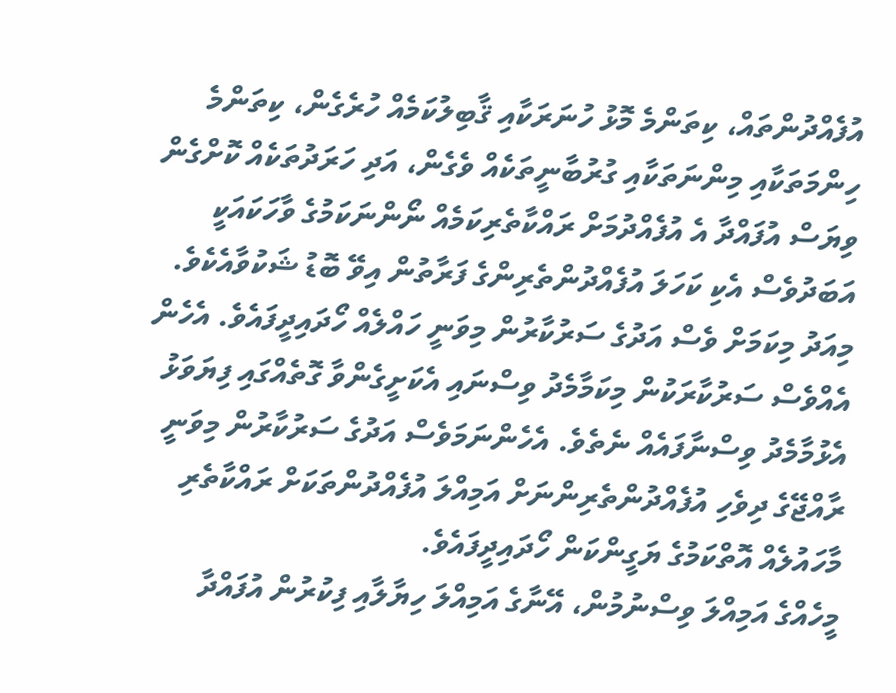އުފެއްދުންތައް، ކިތަންމެ މޮޅު ހުނަރަކާއި ޤާބިލުކަމެއް ހުރެގެން، ކިތަންމެ ހިންމަތަކާއި މިންނަތަކާއި ގުރުބާނީތަކެއް ވެގެން، އަދި ހަރަދުތަކެއް ކޮށްގެން ވިޔަސް އުފައްދާ އެ އުފެއްދުމަށް ރައްކާތެރިކަމެއް ނޯންނަކަމުގެ ވާހަކައަކީ އަބަދުވެސް އެކި ކަހަލަ އުފެއްދުންތެރިންގެ ފަރާތުން އިވޭ ބޮޑު ޝަކުވާއެކެވެ.
މިއަދު މިކަމަށް ވެސް އަދުގެ ސަރުކާރުން މިވަނީ ހައްލެއް ހޯދައިދީފައެވެ. އެހެން އެއްވެސް ސަރުކާރަކުން މިކަމާމެދު ވިސްނައި އެކަށީގެންވާ ގޮތެއްގައި ފިޔަވަޅު އެޅުމާމެދު ވިސްނާފައެއް ނެތެވެ. އެހެންނަމަވެސް އަދުގެ ސަރުކާރުން މިވަނީ ރާއްޖޭގެ ދިވެހި އުފެއްދުންތެރިންނަށް އަމިއްލަ އުފެއްދުންތަކަށް ރައްކާތެރި މާހައުލެއް އޮތްކަމުގެ ޔަގީންކަން ހޯދައިދީފައެވެ.
މީހެއްގެ އަމިއްލަ ވިސްނުމުން، އޭނާގެ އަމިއްލަ ހިޔާލާއި ފިކުރުން އުފައްދާ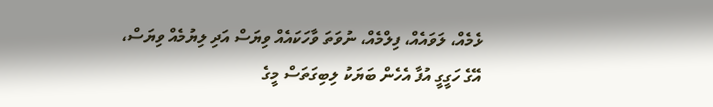ޅެމެއް، ލަވައެއް، ފިލްމެއް، ނުވަތަ ވާހަކައެއް ވިޔަސް އަދި ލިޔުމެއް ވިޔަސް، އޭގެ ހަގީގީ އުފާ އެހެން ބަޔަކު ލިބިގަތަސް މީގެ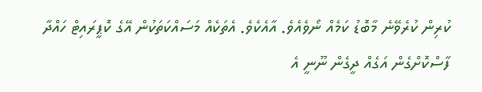ކުރިން ކުރެވޭނެ މާބޮޑު ކަމެއް ނޯވެއެވެ. އާއެކެވެ. އެތަކެއް މަސައްކަތަކުން އޭގެ ކޮޕީރައިޓް ހައްދާ ފާސްކޮށްގެން އަގެއް ދީގެން ނޫނީ އެ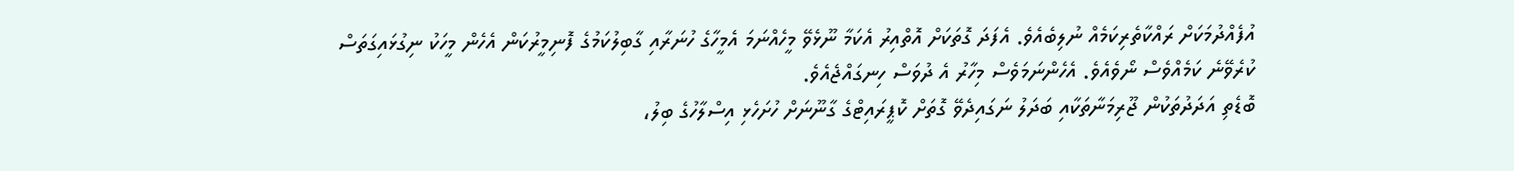އުފެއްދުމަކަށް ރައްކާތެރިކަމެއް ނުލިބެއެވެ. އެފަދަ ގޮތަކަށް އޮތްއިރު އެކަމާ ނޫޅެވޭ މީހެއްނަމަ އެމީހާގެ ހުނަރާއި ގާބިލުކަމުގެ ފޮނިމީރުކަން އެހެން މީހަކު ނިގުޅައިގަތަސް ކުރެވޭނެ ކަމެއްވެސް ނޯވެއެވެ. އެހެންނަމަވެސް މިހާރު އެ ދުވަސް ހިނގައްޖެއެވެ.
ބޮޑެތި އަދަދުތަކުން ޖޫރިމަނާތަކާއި ބަދަލު ނަގައިދެވޭ ގޮތަށް ކޮޕީރައިޓްގެ ގާނޫނަށް ހުށަހެޅި އިސްލާހުގެ ބިލު،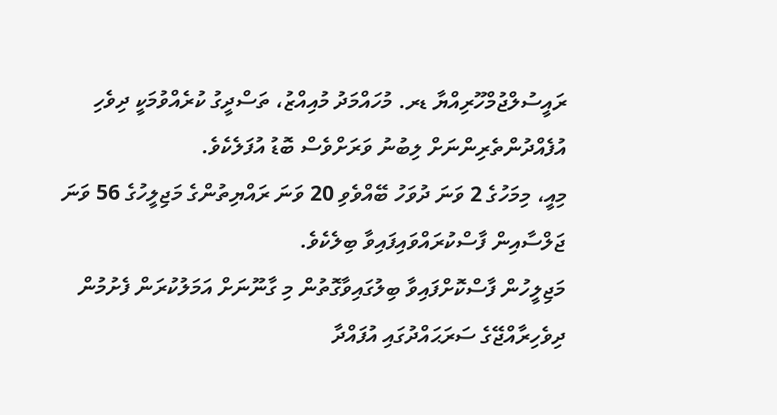ރައީސުލްޖުމްހޫރިއްޔާ ޑރ. މުހައްމަދު މުއިއްޒު، ތަސްދީގު ކުރެއްވުމަކީ ދިވެހި އުފެއްދުންތެރިންނަށް ލިބުނު ވަރަށްވެސް ބޮޑު އުފަލެކެވެ.
މިއީ، މިމަހުގެ 2 ވަނަ ދުވަހު ބޭއްވެވި 20 ވަނަ ރައްޔިތުންގެ މަޖިލީހުގެ 56 ވަނަ ޖަލްސާއިން ފާސްކުރައްވައިފައިވާ ބިލެކެވެ.
މަޖިލީހުން ފާސްކޮށްފައިވާ ބިލުގައިވާގޮތުން މި ގާނޫނަށް އަމަލުކުރަން ފެށުމުން ދިވެހިރާއްޖޭގެ ސަރަޙައްދުގައި އުފައްދާ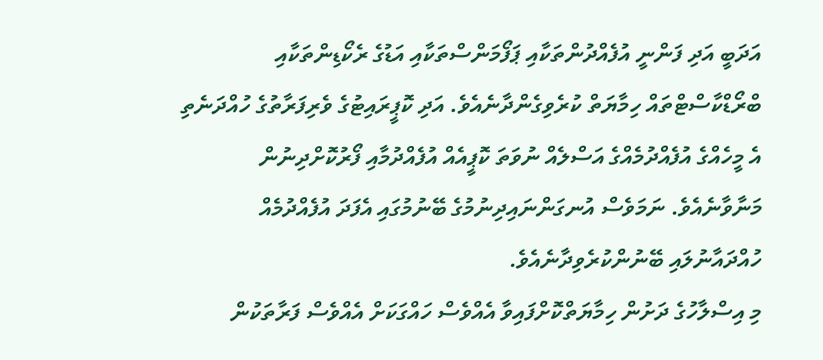އަދަބީ އަދި ފަންނީ އުފެއްދުންތަކާއި ޕަފޯމަންސްތަކާއި އަޑުގެ ރެކޯޑިންތަކާއި ބްރޯޑްކާސްޓްތައް ހިމާޔަތް ކުރެވިގެންދާނެއެވެ. އަދި ކޮޕީރައިޓުގެ ވެރިފަރާތުގެ ހުއްދަނެތި އެ މީހެއްގެ އުފެއްދުމެއްގެ އަސްލެއް ނުވަތަ ކޮޕީއެއް އުފެއްދުމާއި ފޯރުކޮށްދިނުން މަނާވާނެއެވެ. ނަމަވެސް އުނގަންނައިދިނުމުގެ ބޭނުމުގައި އެފަދަ އުފެއްދުމެއް ހުއްދައާނުލައި ބޭނުންކުރެވިދާނެއެވެ.
މި އިސްލާހުގެ ދަށުން ހިމާޔަތްކޮށްފައިވާ އެއްވެސް ހައްގަކަށް އެއްވެސް ފަރާތަކުން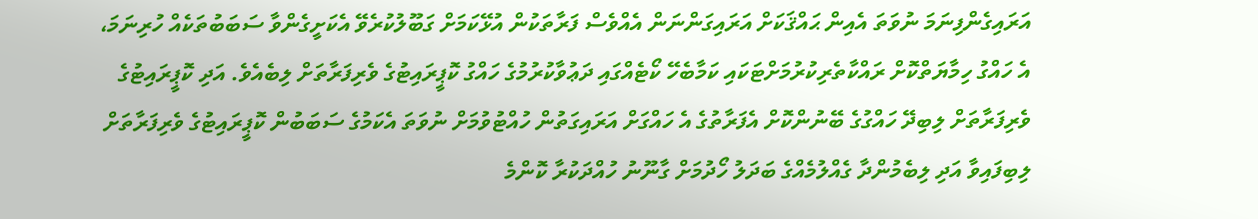އަރައިގެންފިނަމަ ނުވަތަ އެއިން ޙައްޤަކަށް އަރައިގަންނަން އެއްވެސް ފަރާތަކުން އުޅޭކަމަށް ގަބޫލުކުރެވޭ އެކަށީގެންވާ ސަބަބުތަކެއް ހުރިނަމަ، އެ ހައްގު ހިމާޔަތްކޮށް ރައްކާތެރިކުރުމަށްޓަކައި ކަމާބެހޭ ކޯޓެއްގައި ދަޢުވާކުރުމުގެ ހައްގު ކޮޕީރައިޓުގެ ވެރިފަރާތަށް ލިބެއެވެ. އަދި ކޮޕީރައިޓުގެ ވެރިފަރާތަށް ލިބިދޭ ހައްގުގެ ބޭނުންކޮށް އެފަރާތުގެ އެ ހައްގަށް އަރައިގަތުން ހުއްޓުވުމަށް ނުވަތަ އެކަމުގެ ސަބަބުން ކޮޕީރައިޓުގެ ވެރިފަރާތަށް ލިބިފައިވާ އަދި ލިބެމުންދާ ގެއްލުމެއްގެ ބަދަލު ހޯދުމަށް ގާނޫނު ހުއްދަކުރާ ކޮންމެ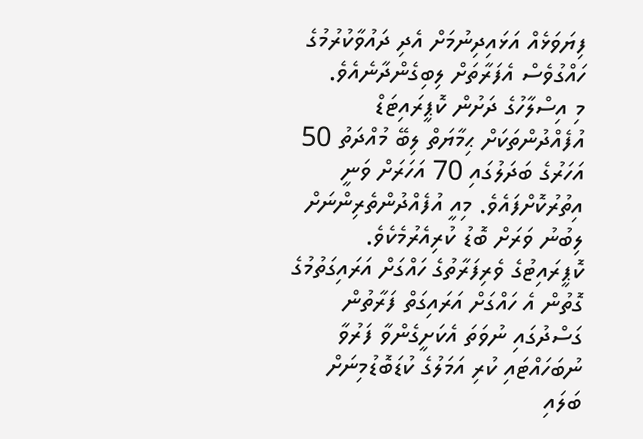ފިޔަވަޅެއް އަޅައިދިނުމަށް އެދި ދައުވާކުރުމުގެ ހައްގުވެސް އެފަރާތަށް ލިބިގެންދާނެއެވެ.
މި އިސްލާހުގެ ދަށުން ކޮޕީރައިޓަޑް އުފެއްދުންތަކަށް ޙިމާޔަތް ލިބޭ މުއްދަތު 50 އަހަރުގެ ބަދަލުގައި 70 އަހަރަށް ވަނީ އިތުރުކޮށްފައެވެ. މިއީ އުފެއްދުންތެރިންނަށް ލިބުނު ވަރަށް ބޮޑު ކުރިއެރުމެކެވެ.
ކޮޕީރައިޓުގެ ވެރިފަރާތުގެ ހައްގަށް އަރައިގަތުމުގެ ގޮތުން އެ ހައްގަށް އަރައިގަތް ފަރާތުން ގަސްދުގައި ނުވަތަ އެކަށީގެންވާ ފަރުވާ ނުބަހައްޓައި ކުރި އަމަލުގެ ކުޑަބޮޑުމިނަށް ބަލައި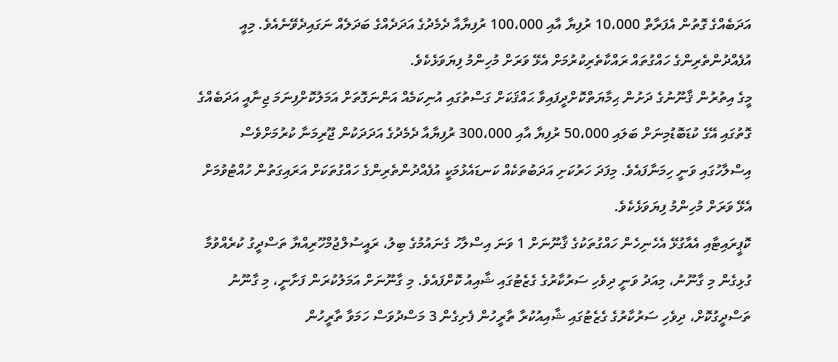އަދަބެއްގެ ގޮތުން އެފަރާތް 10،000 ރުފިޔާ އާއި 100،000 ރުފިޔާއާ ދެމެދުގެ އަދަދެއްގެ ބަދަލެއް ނަގައިދެވޭނެއެވެ. މިއީ އުފެއްދުންތެރިންގެ ހައްގުތައް ރައްކާތެރިކުރުމަށް އެޅޭ ވަރަށް މުހިންމު ފިޔަވަޅެކެވެ.
މީގެ އިތުރުން ޤާނޫނުގެ ދަށުން ޙިމާޔަތްކޮށްދީފައިވާ ޙައްޤަކަށް ގަސްތުގައި އުނިކަމެއް އަންނަގޮތަށް އަމަލުކޮށްފިނަމަ ޖިނާއީ އަދަބެއްގެ ގޮތުގައި އޭގެ ކުޑަބޮޑުމިނަށް ބަލައި 50،000 ރުފިޔާ އާއި 300،000 ރުފިޔާއާ ދެމެދުގެ އަދަދަކުން ޖޫރިމަނާ ކުރުމަށްވެސް އިސްލާހުގައި ވަނީ ހިމަނާފައެވެ. މިފަދަ ހަރުކަށި އަދަބުތަކެއް ކަނޑައެޅުމަކީ އުފެއްދުންތެރިންގެ ހައްގުތަކަށް އަރައިގަތުން ހުއްޓުވުމަށް އެޅޭ ވަރަށް މުހިންމު ފިޔަވަޅެކެވެ.
ކޮޕީރައިޓާއި އެއާގުޅޭ އެހެނިހެން ހައްގުތަކުގެ ޤާނޫނަށް 1 ވަނަ އިސްލާހު ގެނައުމުގެ ބިލު، ރައީސުލްޖުމްހޫރިއްޔާ ތަސްދީގު ކުރެއްވުމާ ގުޅިގެން މި ގާނޫނު، މިއަދު ވަނީ ދިވެހި ސަރުކާރުގެ ގެޒެޓުގައި ޝާއިއު ކޮށްފައެވެ. މި ގާނޫނަށް އަމަލުކުރަން ފަށާނީ، މި ގާނޫނު ތަސްދީގުކޮށް، ދިވެހި ސަރުކާރުގެ ގެޒެޓުގައި ޝާއިއުކުރާ ތާރީހުން ފެށިގެން 3 މަސްދުވަސް ހަމަވާ ތާރީހުން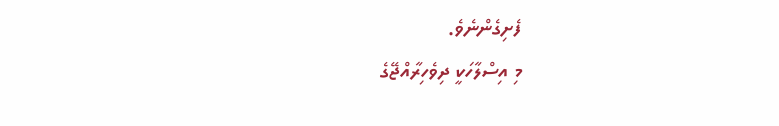ފެށިގެންނެވެ.
މި އިސްލާހަކީ ދިވެހިރާއްޖޭގެ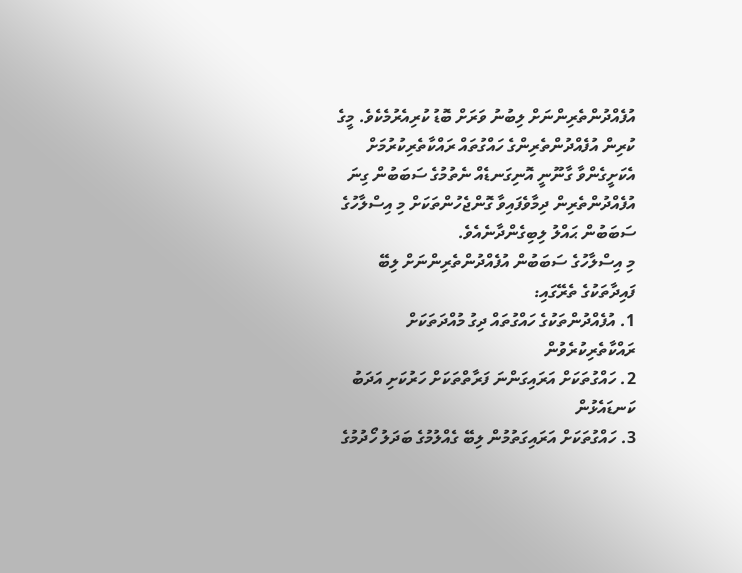އުފެއްދުންތެރިންނަށް ލިބުނު ވަރަށް ބޮޑު ކުރިއެރުމެކެވެ. މީގެ ކުރިން އުފެއްދުންތެރިންގެ ހައްގުތައް ރައްކާތެރިކުރުމަށް އެކަށީގެންވާ ގާނޫނީ އޮނިގަނޑެއް ނެތުމުގެ ސަބަބުން ގިނަ އުފެއްދުންތެރިން ދިމާވެފައިވާ ގޮންޖެހުންތަކަށް މި އިސްލާހުގެ ސަބަބުން ޙައްލު ލިބިގެންދާނެއެވެ.
މި އިސްލާހުގެ ސަބަބުން އުފެއްދުންތެރިންނަށް ލިބޭ ފައިދާތަކުގެ ތެރޭގައި:
1. އުފެއްދުންތަކުގެ ހައްގުތައް ދިގު މުއްދަތަކަށް ރައްކާތެރިކުރެވުން
2. ހައްގުތަކަށް އަރައިގަންނަ ފަރާތްތަކަށް ހަރުކަށި އަދަބު ކަނޑައެޅުން
3. ހައްގުތަކަށް އަރައިގަތުމުން ލިބޭ ގެއްލުމުގެ ބަދަލު ހޯދުމުގެ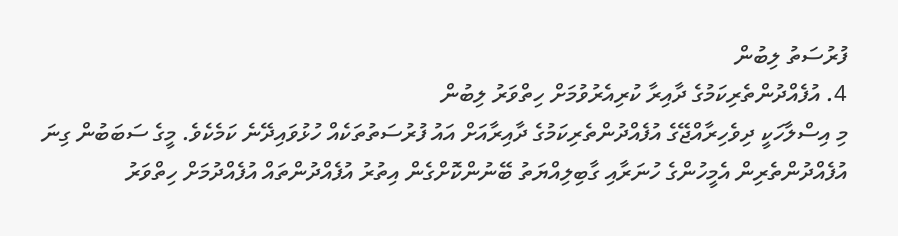ފުރުސަތު ލިބުން
4. އުފެއްދުންތެރިކަމުގެ ދާއިރާ ކުރިއެރުވުމަށް ހިތްވަރު ލިބުން
މި އިސްލާހަކީ ދިވެހިރާއްޖޭގެ އުފެއްދުންތެރިކަމުގެ ދާއިރާއަށް އައު ފުރުސަތުތަކެއް ހުޅުވައިދޭނެ ކަމެކެވެ. މީގެ ސަބަބުން ގިނަ އުފެއްދުންތެރިން އެމީހުންގެ ހުނަރާއި ގާބިލިއްޔަތު ބޭނުންކޮށްގެން އިތުރު އުފެއްދުންތައް އުފެއްދުމަށް ހިތްވަރު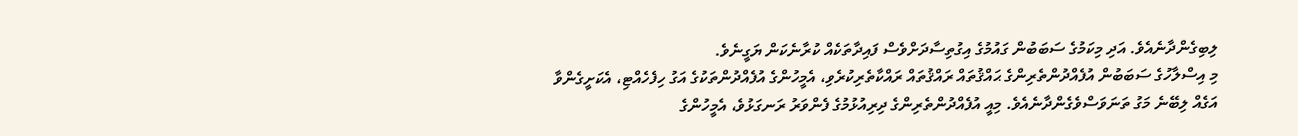ލިބިގެންދާނެއެވެ. އަދި މިކަމުގެ ސަބަބުން ގައުމުގެ އިގުތިސާދަށްވެސް ފައިދާތަކެއް ކުރާނެކަން ޔަގީނެވެ.
މި އިސްލާހުގެ ސަބަބުން އުފެއްދުންތެރިންގެ ޙައްޤުތައް ރައްޤުތައް ރައްކާތެރިކުރެވި، އެމީހުންގެ އުފެއްދުންތަކުގެ އަގު ހިފެހެއްޓި، އެކަށީގެންވާ އަގެއް ލިބޭނެ މަގު ތަނަވަސްވެގެންދާނެއެވެ. މިއީ އުފެއްދުންތެރިންގެ ދިރިއުޅުމުގެ ފެންވަރު ރަނގަޅުވެ، އެމީހުންގެ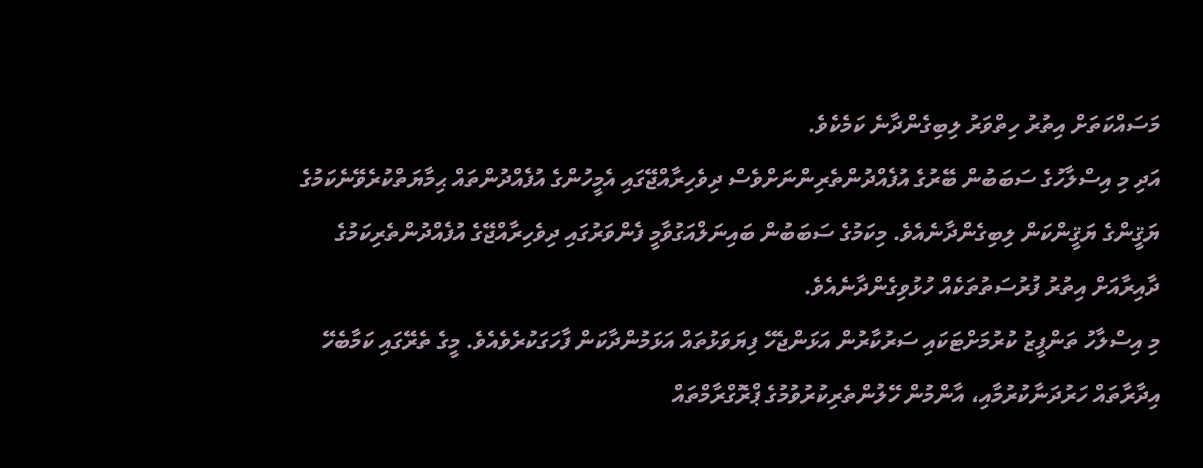މަސައްކަތަށް އިތުރު ހިތްވަރު ލިބިގެންދާނެ ކަމެކެވެ.
އަދި މި އިސްލާހުގެ ސަބަބުން ބޭރުގެ އުފެއްދުންތެރިންނަށްވެސް ދިވެހިރާއްޖޭގައި އެމީހުންގެ އުފެއްދުންތައް ޙިމާޔަތްކުރެވޭނެކަމުގެ ޔަޤީންގެ ޔަޤީންކަން ލިބިގެންދާނެއެވެ. މިކަމުގެ ސަބަބުން ބައިނަލްއަގުވާމީ ފެންވަރުގައި ދިވެހިރާއްޖޭގެ އުފެއްދުންތެރިކަމުގެ ދާއިރާއަށް އިތުރު ފުރުސަތުތަކެއް ހުޅުވިގެންދާނެއެވެ.
މި އިސްލާހު ތަންފީޒު ކުރުމަށްޓަކައި ސަރުކާރުން އަޅަންޖެހޭ ފިޔަވަޅުތައް އަޅަމުންދާކަން ފާހަގަކުރެވެއެވެ. މީގެ ތެރޭގައި ކަމާބެހޭ އިދާރާތައް ހަރުދަނާކުރުމާއި، އާންމުން ހޭލުންތެރިކުރުވުމުގެ ޕްރޮގްރާމްތައް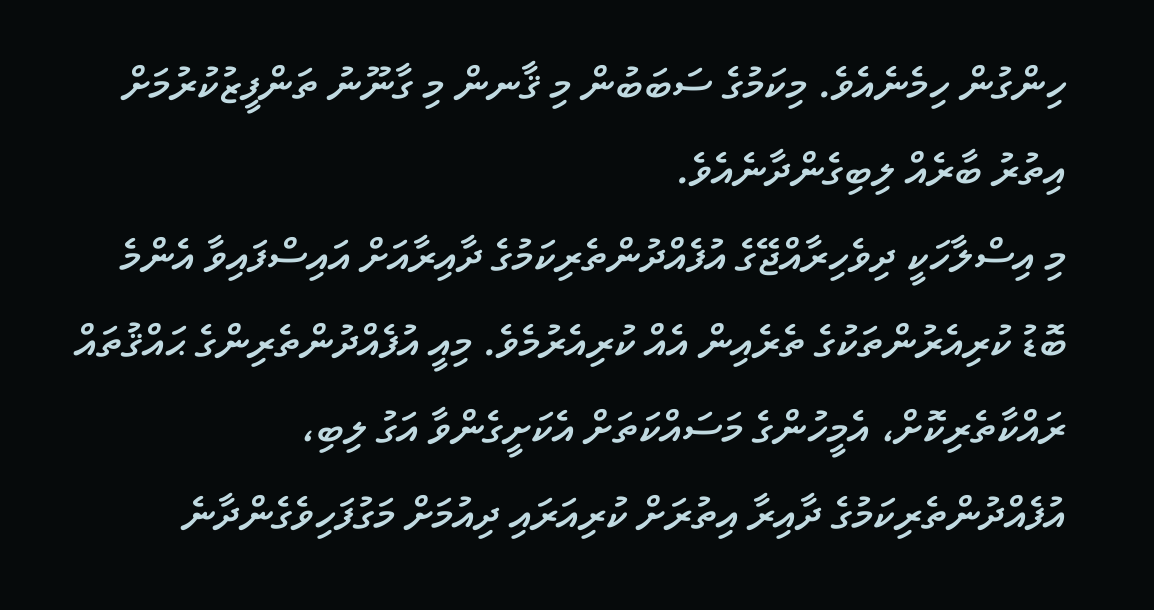ހިންގުން ހިމެނެއެވެ. މިކަމުގެ ސަބަބުން މި ޤާނން މި ގާނޫނު ތަންފީޒުކުރުމަށް އިތުރު ބާރެއް ލިބިގެންދާނެއެވެ.
މި އިސްލާހަކީ ދިވެހިރާއްޖޭގެ އުފެއްދުންތެރިކަމުގެ ދާއިރާއަށް އައިސްފައިވާ އެންމެ ބޮޑު ކުރިއެރުންތަކުގެ ތެރެއިން އެއް ކުރިއެރުމެވެ. މިއީ އުފެއްދުންތެރިންގެ ޙައްޤުތައް ރައްކާތެރިކޮށް، އެމީހުންގެ މަސައްކަތަށް އެކަށީގެންވާ އަގު ލިބި، އުފެއްދުންތެރިކަމުގެ ދާއިރާ އިތުރަށް ކުރިއަރައި ދިއުމަށް މަގުފަހިވެގެންދާނެ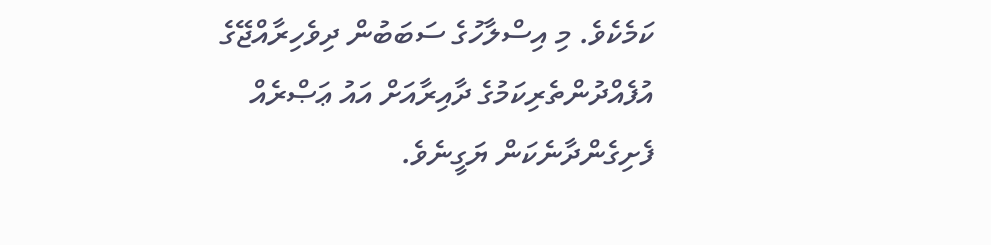ކަމެކެވެ. މި އިސްލާހުގެ ސަބަބުން ދިވެހިރާއްޖޭގެ އުފެއްދުންތެރިކަމުގެ ދާއިރާއަށް އައު ޢަޞްރެއް ފެށިގެންދާނެކަން ޔަގީނެވެ.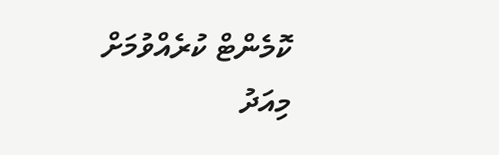ކޮމެންޓް ކުރެއްވުމަށް
މިއަދު